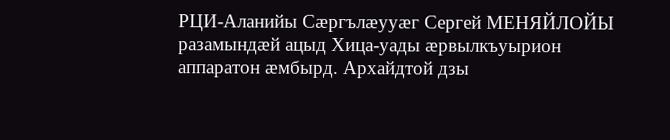РЦИ-Аланийы Сæргълæууæг Сергей МЕНЯЙЛОЙЫ разамындæй ацыд Хица-уады æрвылкъуырион аппаратон æмбырд. Архайдтой дзы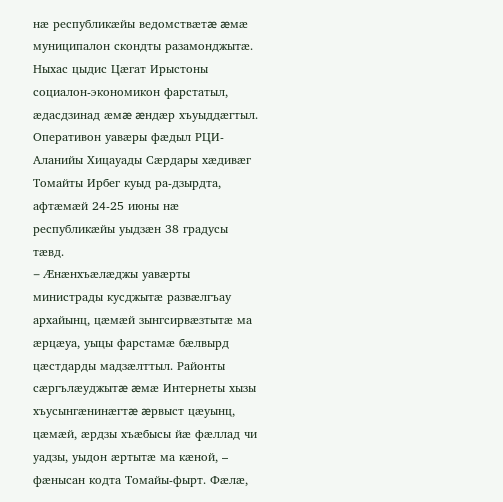нæ республикæйы ведомствæтæ æмæ муниципалон скондты разамонджытæ. Ныхас цыдис Цæгат Ирыстоны социалон-экономикон фарстатыл, æдасдзинад æмæ æндæр хъуыддæгтыл.
Оперативон уавæры фæдыл РЦИ-Аланийы Хицауады Сæрдары хæдивæг Томайты Ирбег куыд ра-дзырдта, афтæмæй 24-25 июны нæ республикæйы уыдзæн 38 градусы тæвд.
– Æнæнхъæлæджы уавæрты министрады кусджытæ развæлгъау архайынц, цæмæй зынгсирвæзтытæ ма æрцæуа, уыцы фарстамæ бæлвырд цæстдарды мадзæлттыл. Районты сæргълæуджытæ æмæ Интернеты хызы хъусынгæнинæгтæ æрвыст цæуынц, цæмæй, æрдзы хъæбысы йæ фæллад чи уадзы, уыдон æртытæ ма кæной, – фæнысан кодта Томайы-фырт. Фæлæ,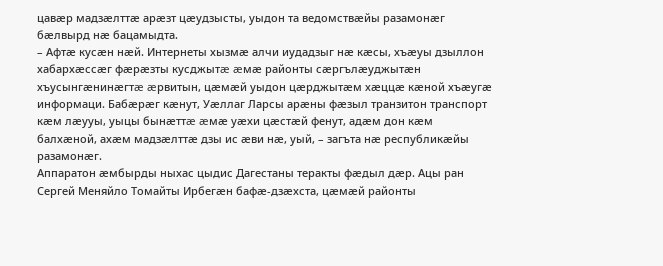цавæр мадзæлттæ арæзт цæудзысты, уыдон та ведомствæйы разамонæг бæлвырд нæ бацамыдта.
– Афтæ кусæн нæй. Интернеты хызмæ алчи иудадзыг нæ кæсы, хъæуы дзыллон хабархæссæг фæрæзты кусджытæ æмæ районты сæргълæуджытæн хъусынгæнинæгтæ æрвитын, цæмæй уыдон цæрджытæм хæццæ кæной хъæугæ информаци. Бабæрæг кæнут, Уæллаг Ларсы арæны фæзыл транзитон транспорт кæм лæууы, уыцы бынæттæ æмæ уæхи цæстæй фенут, адæм дон кæм балхæной, ахæм мадзæлттæ дзы ис æви нæ, уый, – загъта нæ республикæйы разамонæг.
Аппаратон æмбырды ныхас цыдис Дагестаны теракты фæдыл дæр. Ацы ран Сергей Меняйло Томайты Ирбегæн бафæ-дзæхста, цæмæй районты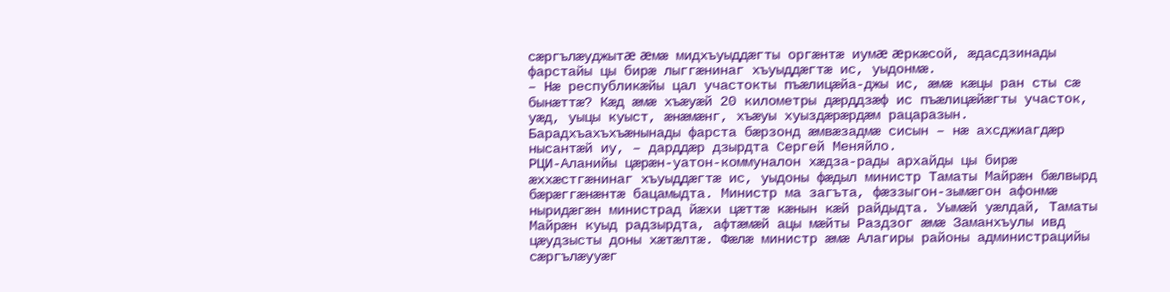сæргълæуджытæ æмæ мидхъуыддæгты оргæнтæ иумæ æркæсой, æдасдзинады фарстайы цы бирæ лыггæнинаг хъуыддæгтæ ис, уыдонмæ.
– Нæ республикæйы цал участокты пъæлицæйа-джы ис, æмæ кæцы ран сты сæ бынæттæ? Кæд æмæ хъæуæй 20 километры дæрддзæф ис пъæлицæйæгты участок, уæд, уыцы куыст, æнæмæнг, хъæуы хуыздæрæрдæм рацаразын. Барадхъахъхъæнынады фарста бæрзонд æмвæзадмæ сисын – нæ ахсджиагдæр нысантæй иу, – дарддæр дзырдта Сергей Меняйло.
РЦИ-Аланийы цæрæн-уатон-коммуналон хæдза-рады архайды цы бирæ æххæстгæнинаг хъуыддæгтæ ис, уыдоны фæдыл министр Таматы Майрæн бæлвырд бæрæггæнæнтæ бацамыдта. Министр ма загъта, фæззыгон-зымæгон афонмæ ныридæгæн министрад йæхи цæттæ кæнын кæй райдыдта. Уымæй уæлдай, Таматы Майрæн куыд радзырдта, афтæмæй ацы мæйты Раздзог æмæ Заманхъулы ивд цæудзысты доны хæтæлтæ. Фæлæ министр æмæ Алагиры районы администрацийы сæргълæууæг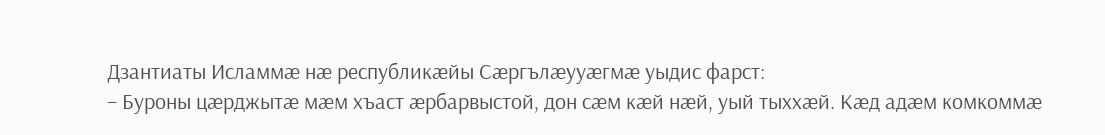Дзантиаты Исламмæ нæ республикæйы Сæргълæууæгмæ уыдис фарст:
– Буроны цæрджытæ мæм хъаст æрбарвыстой, дон сæм кæй нæй, уый тыххæй. Кæд адæм комкоммæ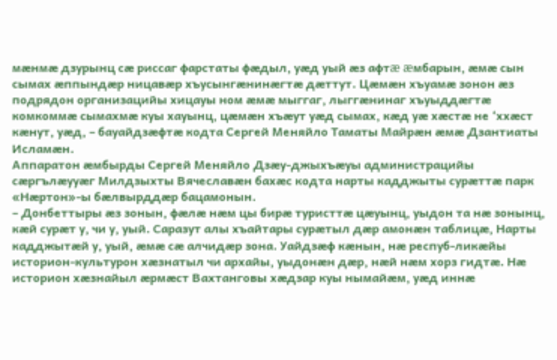мæнмæ дзурынц сæ риссаг фарстаты фæдыл, уæд уый æз афтæ æмбарын, æмæ сын сымах æппындæр ницавæр хъусынгæнинæгтæ дæттут. Цæмæн хъуамæ зонон æз подрядон организацийы хицауы ном æмæ мыггаг, лыггæнинаг хъуыддæгтæ комкоммæ сымахмæ куы хауынц, цæмæн хъæут уæд сымах, кæд уæ хæстæ не ‘ххæст кæнут, уæд, – бауайдзæфтæ кодта Сергей Меняйло Таматы Майрæн æмæ Дзантиаты Исламæн.
Аппаратон æмбырды Сергей Меняйло Дзæу-джыхъæуы администрацийы сæргълæууæг Милдзыхты Вячеславæн бахæс кодта нарты кадджыты сурæттæ парк «Нæртон»-ы бæлвырддæр бацамонын.
– Донбеттыры æз зонын, фæлæ нæм цы бирæ туристтæ цæуынц, уыдон та нæ зонынц, кæй сурæт у, чи у, уый. Саразут алы хъайтары сурæтыл дæр амонæн таблицæ, Нарты кадджытæй у, уый, æмæ сæ алчидæр зона. Уайдзæф кæнын, нæ респуб-ликæйы историон-культурон хæзнатыл чи архайы, уыдонæн дæр, нæй нæм хорз гидтæ. Нæ историон хæзнайыл æрмæст Вахтанговы хæдзар куы нымайæм, уæд иннæ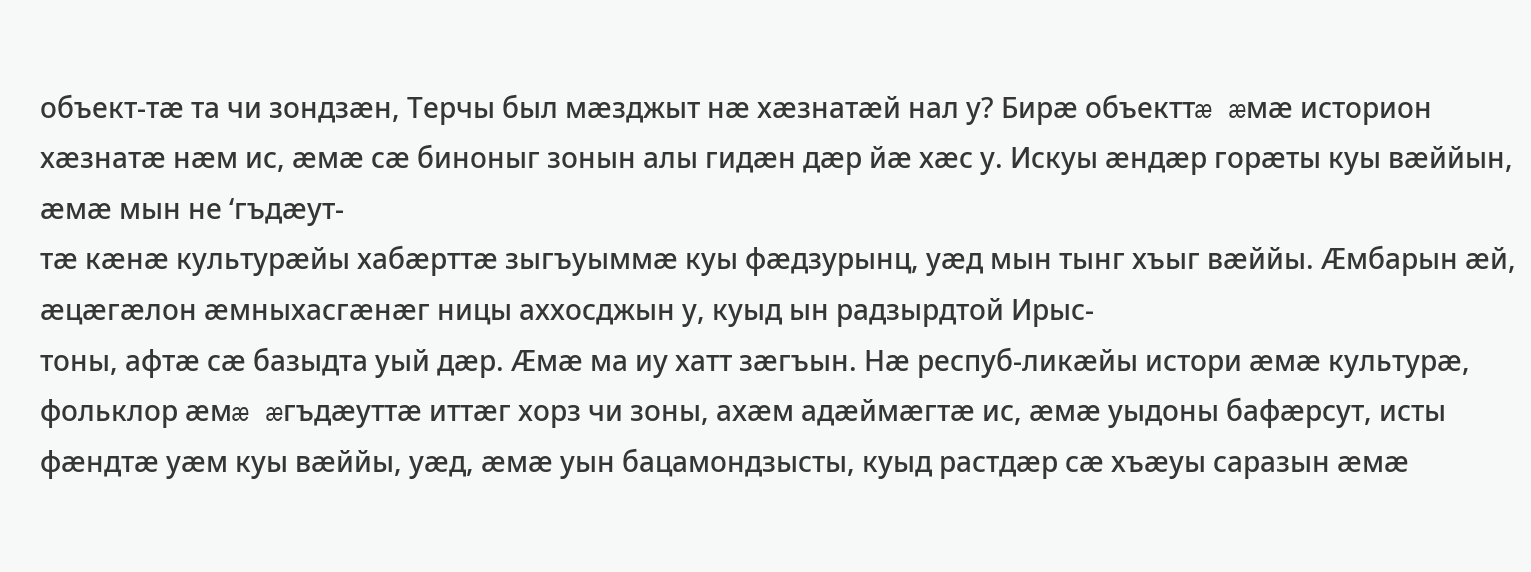объект-тæ та чи зондзæн, Терчы был мæзджыт нæ хæзнатæй нал у? Бирæ объекттæ æмæ историон хæзнатæ нæм ис, æмæ сæ биноныг зонын алы гидæн дæр йæ хæс у. Искуы æндæр горæты куы вæййын, æмæ мын не ‘гъдæут-
тæ кæнæ культурæйы хабæрттæ зыгъуыммæ куы фæдзурынц, уæд мын тынг хъыг вæййы. Æмбарын æй, æцæгæлон æмныхасгæнæг ницы аххосджын у, куыд ын радзырдтой Ирыс-
тоны, афтæ сæ базыдта уый дæр. Æмæ ма иу хатт зæгъын. Нæ респуб-ликæйы истори æмæ культурæ, фольклор æмæ æгъдæуттæ иттæг хорз чи зоны, ахæм адæймæгтæ ис, æмæ уыдоны бафæрсут, исты фæндтæ уæм куы вæййы, уæд, æмæ уын бацамондзысты, куыд растдæр сæ хъæуы саразын æмæ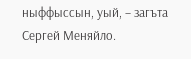ныффыссын, уый, – загъта Сергей Меняйло.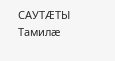САУТÆТЫ Тамилæ